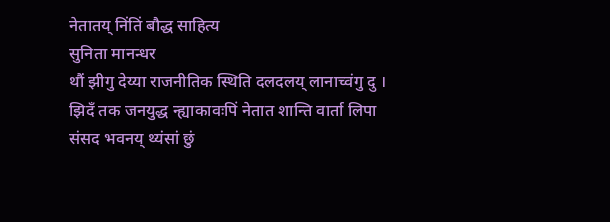नेतातय् निंतिं बौद्ध साहित्य
सुनिता मानन्धर
थौं झीगु देय्या राजनीतिक स्थिति दलदलय् लानाच्वंगु दु । झिदँ तक जनयुद्ध न्ह्याकावःपिं नेतात शान्ति वार्ता लिपा संसद भवनय् थ्यंसां छुं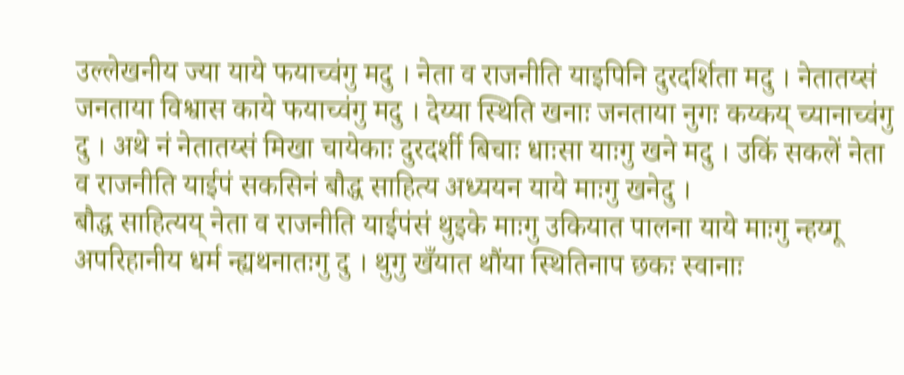उल्लेखनीय ज्या याये फयाच्वंगु मदु । नेता व राजनीति याइपिनि दुरदर्शिता मदु । नेतातय्सं जनताया विश्वास काये फयाच्वंगु मदु । देय्या स्थिति खनाः जनताया नुगः कय्कय् च्यानाच्वंगु दु । अथे नं नेतातय्सं मिखा चायेकाः दुरदर्शी बिचाः धाःसा याःगु खने मदु । उकिं सकलें नेता व राजनीति याईपं सकसिनं बौद्ध साहित्य अध्ययन याये माःगु खनेदु ।
बौद्ध साहित्यय् नेता व राजनीति याईपंसं थुइके माःगु उकियात पालना याये माःगु न्हय्गू अपरिहानीय धर्म न्ह्यथनातःगु दु । थुगु खँयात थौंया स्थितिनाप छकः स्वानाः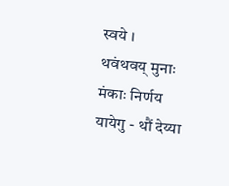स्वये ।
थवंथवय् मुनाः मंकाः निर्णय यायेगु - थौं देय्या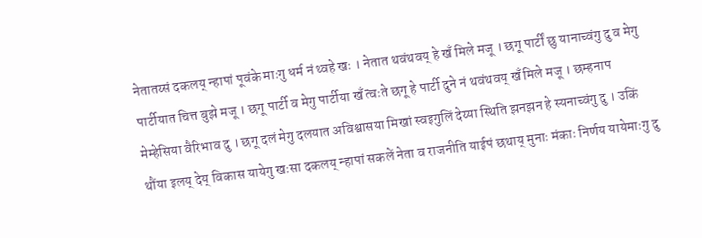नेतातय्सं दकलय् न्हापां पूवंके माःगु धर्म नं थ्वहे खः । नेतात थवंथवय् हे खँ मिले मजू । छगू पार्टीं छु यानाच्वंगु दु व मेगु पार्टीयात चित्त बुझे मजू । छगू पार्टी व मेगु पार्टीया खँ त्वःते छगू हे पार्टी दुने नं थवंथवय् खँ मिले मजू । छम्हनाप मेम्हेसिया वैरिभाव दु । छगू दलं मेगु दलयात अविश्वासया मिखां स्वइगुलिं देय्या स्थिति झनझन हे स्यनाच्वंगु दु । उकिं थौंया इलय् देय् विकास यायेगु खःसा दकलय् न्हापां सकलें नेता व राजनीति याईपं छथाय् मुनाः मंकाः निर्णय यायेमाःगु दु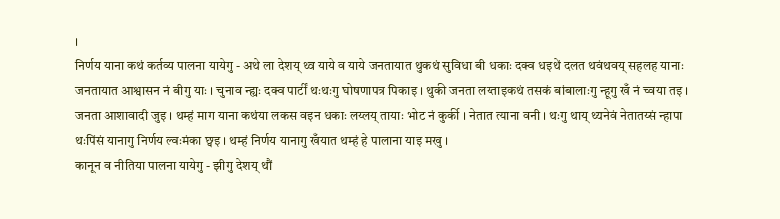।
निर्णय याना कथं कर्तव्य पालना यायेगु - अथे ला देशय् थ्व याये व याये जनतायात थुकथं सुविधा बी धकाः दक्व धइथें दलत थवंथवय् सहलह यानाः जनतायात आश्वासन नं बीगु याः । चुनाव न्ह्यः दक्व पार्टीं थःथःगु घोषणापत्र पिकाइ । थुकी जनता लय्ताइकथं तसकं बांबालाःगु न्हूगु खँ नं च्वया तइ । जनता आशावादी जुइ । थम्हं माग याना कथंया लकस वइन धकाः लय्लय् तायाः भोट नं कुर्की । नेतात त्याना वनी । थःगु थाय् थ्यनेवं नेतातय्सं न्हापा थःपिंसं यानागु निर्णय ल्वःमंका छ्वइ । थम्हं निर्णय यानागु खँयात थम्हं हे पालाना याइ मखु ।
कानून व नीतिया पालना यायेगु - झीगु देशय् थौं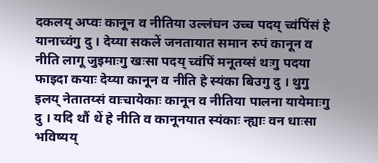दकलय् अप्वः कानून व नीतिया उल्लंघन उच्च पदय् च्वंपिंसं हे यानाच्वंगु दु । देय्या सकलें जनतायात समान रुपं कानून व नीति लागू जुइमाःगु खःसा पदय् च्वंपिं मनूतय्सं थःगु पदया फाइदा कयाः देय्या कानून व नीति हे स्यंका बिउगु दु । थुगु इलय् नेतातय्सं वाःचायेकाः कानून व नीतिया पालना यायेमाःगु दु । यदि थौं थें हे नीति व कानूनयात स्यंकाः न्ह्याः वन धाःसा भविष्यय्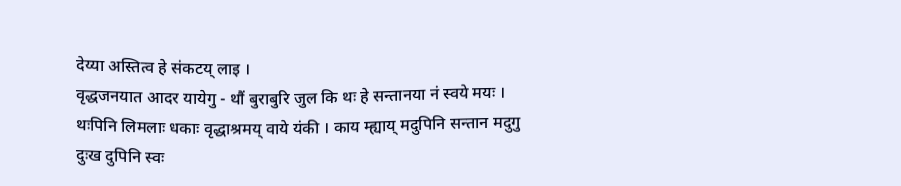देय्या अस्तित्व हे संकटय् लाइ ।
वृद्धजनयात आदर यायेगु - थौं बुराबुरि जुल कि थः हे सन्तानया नं स्वये मयः । थःपिनि लिमलाः धकाः वृद्धाश्रमय् वाये यंकी । काय म्ह्याय् मदुपिनि सन्तान मदुगु दुःख दुपिनि स्वः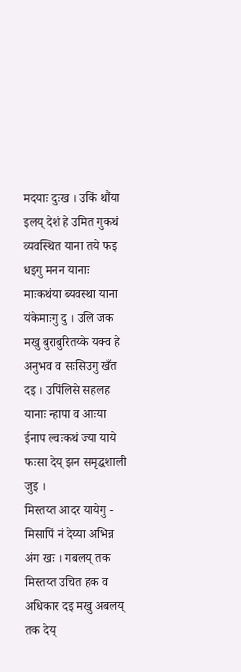मदयाः दुःख । उकिं थौंया इलय् देशं हे उमित गुकथं व्यवस्थित याना तये फइ धइगु मनन यानाः माःकथंया ब्यवस्था याना यंकेमाःगु दु । उलि जक मखु बुराबुरितय्के यक्व हे अनुभव व सःसिउगु खँत दइ । उपिंलिसे सहलह यानाः न्हापा व आःया ईनाप ल्वःकथं ज्या याये फःसा देय् झन समृद्धशाली जुइ ।
मिस्तय्त आदर यायेगु - मिसापिं नं देय्या अभिन्न अंग खः । गबलय् तक मिस्तय्त उचित हक व अधिकार दइ मखु अबलय् तक देय्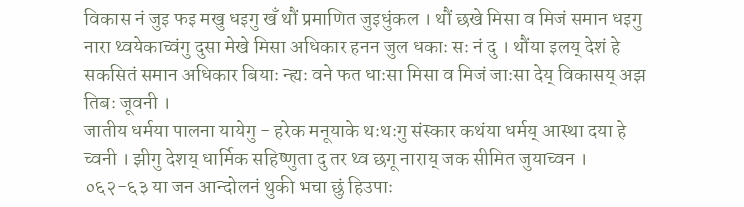विकास नं जुइ फइ मखु धइगु खँ थौं प्रमाणित जुइधुंकल । थौं छखे मिसा व मिजं समान धइगु नारा थ्वयेकाच्वंगु दुसा मेखे मिसा अधिकार हनन जुल धकाः सः नं दु । थौंया इलय् देशं हे सकसितं समान अधिकार बियाः न्ह्यः वने फत धाःसा मिसा व मिजं जाःसा देय् विकासय् अझ तिबः जूवनी ।
जातीय धर्मया पालना यायेगु - हरेक मनूयाके थःथःगु संस्कार कथंया धर्मय् आस्था दया हे च्वनी । झीगु देशय् धार्मिक सहिष्णुता दु तर थ्व छगू नाराय् जक सीमित जुयाच्वन । ०६२-६३ या जन आन्दोलनं थुकी भचा छुं हिउपाः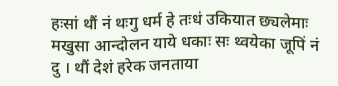हःसां थौं नं थःगु धर्म हे तःधं उकियात छ्यलेमाः मखुसा आन्दोलन याये धकाः सः थ्वयेका जूपिं नं दु । थौं देशं हरेक जनताया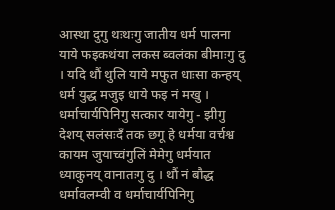आस्था दुगु थःथःगु जातीय धर्म पालना याये फइकथंया लकस ब्वलंका बीमाःगु दु । यदि थौं थुलि याये मफुत धाःसा कन्हय् धर्म युद्ध मजुइ धाये फइ नं मखु ।
धर्माचार्यपिनिगु सत्कार यायेगु - झीगु देशय् सलंसःदँ तक छगू हे धर्मया वर्चश्व कायम जुयाच्वंगुलिं मेमेगु धर्मयात ध्याकुनय् वानातःगु दु । थौं नं बौद्ध धर्मावलम्वी व धर्माचार्यपिनिगु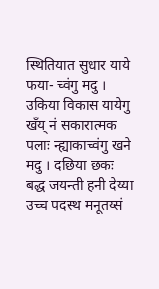स्थितियात सुधार याये फया- च्वंगु मदु । उकिया विकास यायेगु खँय् नं सकारात्मक पलाः न्ह्याकाच्वंगु खने मदु । दछिया छकः बद्ध जयन्ती हनी देय्या उच्च पदस्थ मनूतय्सं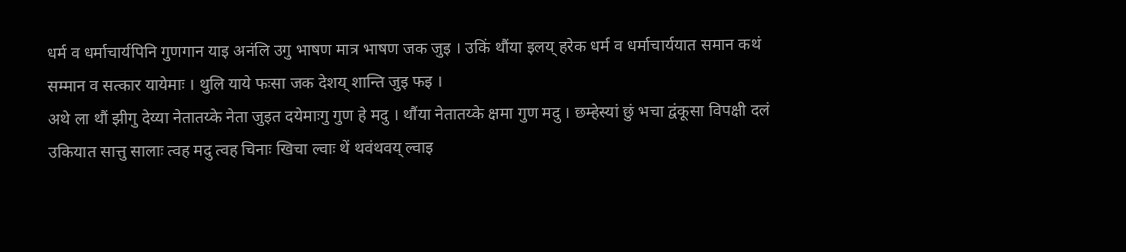धर्म व धर्माचार्यपिनि गुणगान याइ अनंलि उगु भाषण मात्र भाषण जक जुइ । उकिं थौंया इलय् हरेक धर्म व धर्माचार्ययात समान कथं सम्मान व सत्कार यायेमाः । थुलि याये फःसा जक देशय् शान्ति जुइ फइ ।
अथे ला थौं झीगु देय्या नेतातय्के नेता जुइत दयेमाःगु गुण हे मदु । थौंया नेतातय्के क्षमा गुण मदु । छम्हेस्यां छुं भचा द्वंकूसा विपक्षी दलं उकियात सात्तु सालाः त्वह मदु त्वह चिनाः खिचा ल्वाः थें थवंथवय् ल्वाइ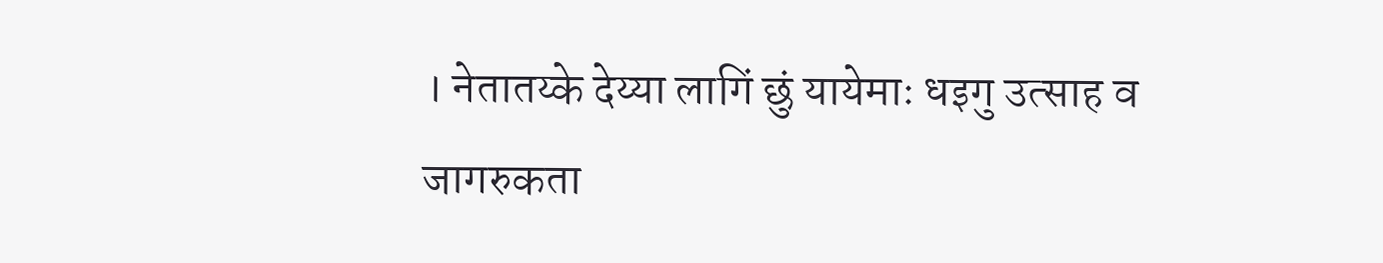। नेतातय्के देय्या लागिं छुं यायेमाः धइगु उत्साह व जागरुकता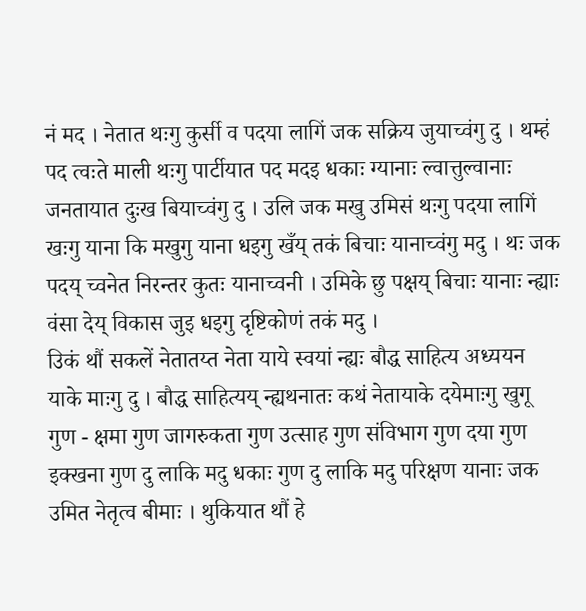नं मद । नेतात थःगु कुर्सी व पदया लागिं जक सक्रिय जुयाच्वंगु दु । थम्हं पद त्वःते माली थःगु पार्टीयात पद मदइ धकाः ग्यानाः ल्वात्तुल्वानाः जनतायात दुःख बियाच्वंगु दु । उलि जक मखु उमिसं थःगु पदया लागिं खःगु याना कि मखुगु याना धइगु खँय् तकं बिचाः यानाच्वंगु मदु । थः जक पदय् च्वनेत निरन्तर कुतः यानाच्वनी । उमिके छु पक्षय् बिचाः यानाः न्ह्याः वंसा देय् विकास जुइ धइगु दृष्टिकोणं तकं मदु ।
उिकं थौं सकलें नेतातय्त नेता याये स्वयां न्ह्यः बौद्ध साहित्य अध्ययन याके माःगु दु । बौद्ध साहित्यय् न्ह्यथनातः कथं नेतायाके दयेमाःगु खुगू गुण - क्षमा गुण जागरुकता गुण उत्साह गुण संविभाग गुण दया गुण इक्खना गुण दु लाकि मदु धकाः गुण दु लाकि मदु परिक्षण यानाः जक उमित नेतृत्व बीमाः । थुकियात थौं हे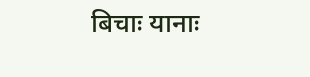बिचाः यानाः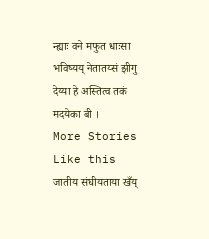न्ह्याः वने मफुत धाःसा भविष्यय् नेतातय्सं झीगु देय्या हे अस्तित्व तकं मदयेका बी ।
More Stories Like this
जातीय संघीयताया खँय्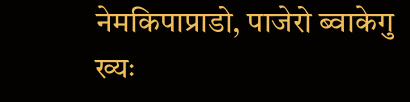नेमकिपाप्राडो, पाजेरो ब्वाकेगु ख्यः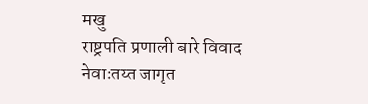मखु
राष्ट्रपति प्रणाली बारे विवाद
नेवाःतय्त जागृत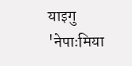याइगु 'नेपाःमिया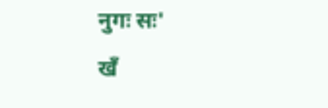नुगः सः'
खँ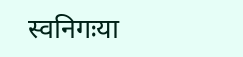स्वनिगःया